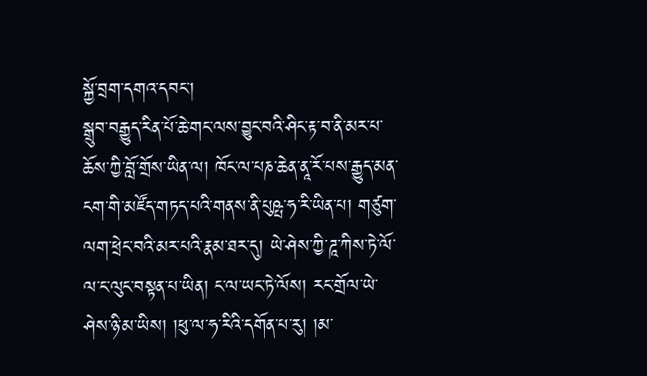སྐྱོ་བྲག་དགའ་དབང་།
སྒྲུབ་བརྒྱུད་རིན་པོ་ཆེ་གང་ལས་བྱུང་བའི་ཤིང་རྟ་བ་ནི་མར་པ་ཆོས་ཀྱི་བློ་གྲོས་ཡིན་ལ། ཁོང་ལ་པཎ་ཆེན་ནཱ་རོ་པས་རྒྱུད་མན་ངག་གི་མཛོད་གཏད་པའི་གནས་ནི་པུཥྤ་ཧ་རི་ཡིན་པ། གཙུག་ལག་ཕྲེང་བའི་མར་པའི་རྣམ་ཐར་དུ། ཡེ་ཤེས་ཀྱི་ཌཱ་ཀིས་ཏེ་ལོ་ལ་ང་ལུང་བསྟན་པ་ཡིན། ང་ལ་ཡང་ཏེ་ལོས། རང་གྲོལ་ཡེ་ཤེས་ཉི་མ་ཡིས། །ཕུ་ལ་ཧ་རིའི་དགོན་པ་རུ། །མ་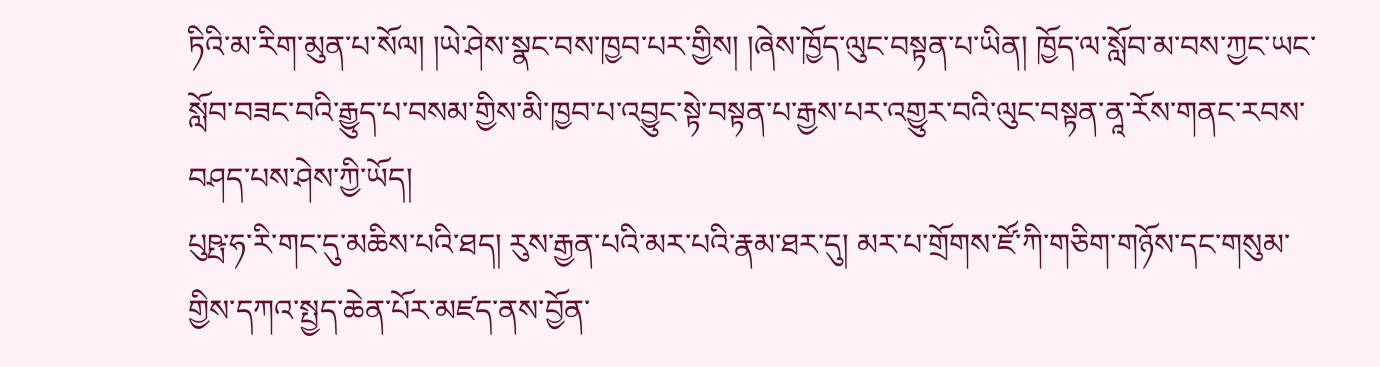ཏིའི་མ་རིག་མུན་པ་སོལ། །ཡེ་ཤེས་སྣང་བས་ཁྱབ་པར་གྱིས། །ཞེས་ཁྱོད་ལུང་བསྟན་པ་ཡིན། ཁྱོད་ལ་སློབ་མ་བས་ཀྱང་ཡང་སློབ་བཟང་བའི་རྒྱུད་པ་བསམ་གྱིས་མི་ཁྱབ་པ་འབྱུང་སྟེ་བསྟན་པ་རྒྱས་པར་འགྱུར་བའི་ལུང་བསྟན་ནཱ་རོས་གནང་རབས་བཤད་པས་ཤེས་ཀྱི་ཡོད།
པུཥྤ་ཧ་རི་གང་དུ་མཆིས་པའི་ཐད། རུས་རྒྱན་པའི་མར་པའི་རྣམ་ཐར་དུ། མར་པ་གྲོགས་ཛོ་ཀི་གཅིག་གཉོས་དང་གསུམ་གྱིས་དཀའ་སྤྱད་ཆེན་པོར་མཛད་ནས་བྱོན་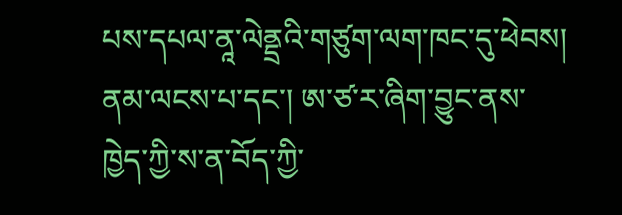པས་དཔལ་ནཱ་ལེནྡྲའི་གཙུག་ལག་ཁང་དུ་ཕེབས། ནམ་ལངས་པ་དང་། ཨ་ཙ་ར་ཞིག་བྱུང་ནས་ཁྱེད་ཀྱི་ས་ན་བོད་ཀྱི་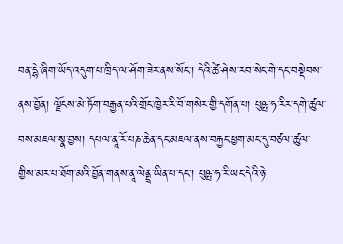བན་དྷེ་ཞིག་ཡོད་འདུག་པ་ཁྲིད་ལ་ཤོག་ཟེར་ནས་སོང་། དེའི་ཚེ་ཤེས་རབ་སེང་གེ་དང་བསྡེབས་ནས་བྱོན། ལྗོངས་མེ་ཏོག་བརྒྱན་པའི་གྲོང་ཁྱེར་རི་བོ་གསེར་གྱི་དགོན་པ། པུཥྤ་ཧ་རིར་དགེ་ཚུལ་བས་མཇལ་སྣ་བྱས། དཔལ་ནཱ་རོ་པཎ་ཆེན་དང་མཇལ་ནས་བརྐྱང་ཕྱག་མང་དུ་བཙལ་ཚུལ་གྱིས་མར་པ་ཐོག་མའི་བྱོན་གནས་ནཱ་ལེནྡྲ་ཡིན་པ་དང་། པུཥྤ་ཧ་རི་ཡང་དེའི་ཉེ་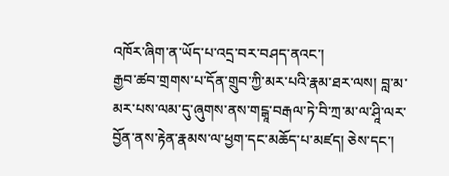འཁོར་ཞིག་ན་ཡོད་པ་འདྲ་བར་བཤད་ནའང་།
རྒྱབ་ཚབ་གྲགས་པ་དོན་གྲུབ་ཀྱི་མར་པའི་རྣམ་ཐར་ལས། བླ་མ་མར་པས་ལམ་དུ་ཞུགས་ནས་གངྒཱ་བརྒལ་ཏེ་བི་ཀྲ་མ་ལ་ཤཱི་ལར་བྱོན་ནས་རྟེན་རྣམས་ལ་ཕྱག་དང་མཆོད་པ་མཛད། ཅེས་དང་།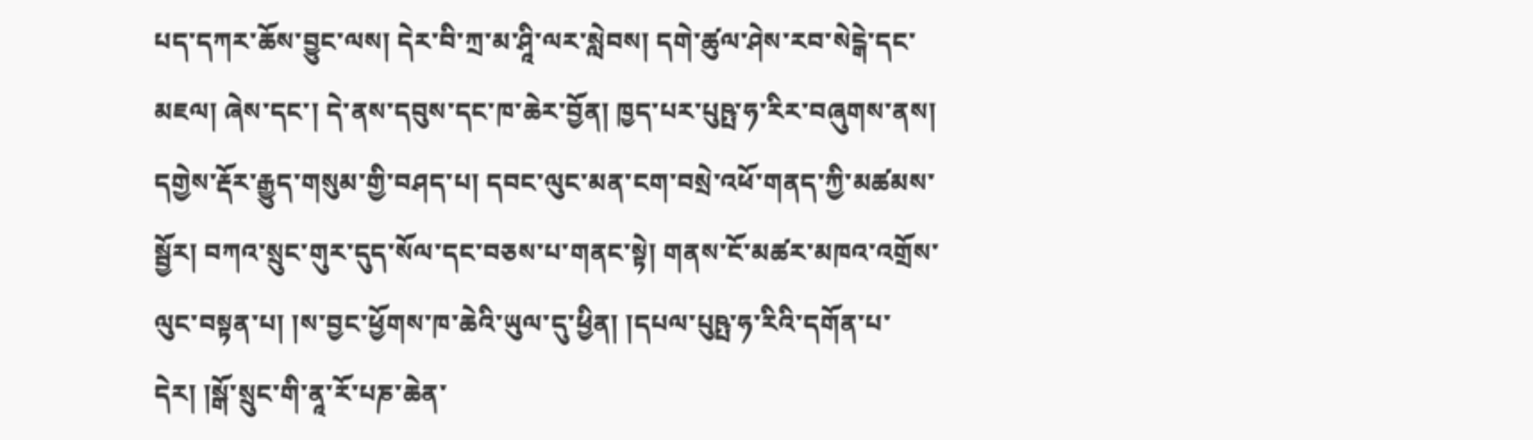པད་དཀར་ཆོས་བྱུང་ལས། དེར་བི་ཀྲ་མ་ཤཱི་ལར་སླེབས། དགེ་ཚུལ་ཤེས་རབ་སེངྒེ་དང་མཇལ། ཞེས་དང་། དེ་ནས་དབུས་དང་ཁ་ཆེར་བྱོན། ཁྱད་པར་པུཥྤ་ཧ་རིར་བཞུགས་ནས། དགྱེས་རྡོར་རྒྱུད་གསུམ་གྱི་བཤད་པ། དབང་ལུང་མན་ངག་བསྲེ་འཕོ་གནད་ཀྱི་མཚམས་སྦྱོར། བཀའ་སྲུང་གུར་དུད་སོལ་དང་བཅས་པ་གནང་སྟེ། གནས་ངོ་མཚར་མཁའ་འགྲོས་ལུང་བསྟན་པ། །ས་བྱང་ཕྱོགས་ཁ་ཆེའི་ཡུལ་དུ་ཕྱིན། །དཔལ་པུཥྤ་ཧ་རིའི་དགོན་པ་དེར། །སྒོ་སྲུང་གི་ནཱ་རོ་པཎ་ཆེན་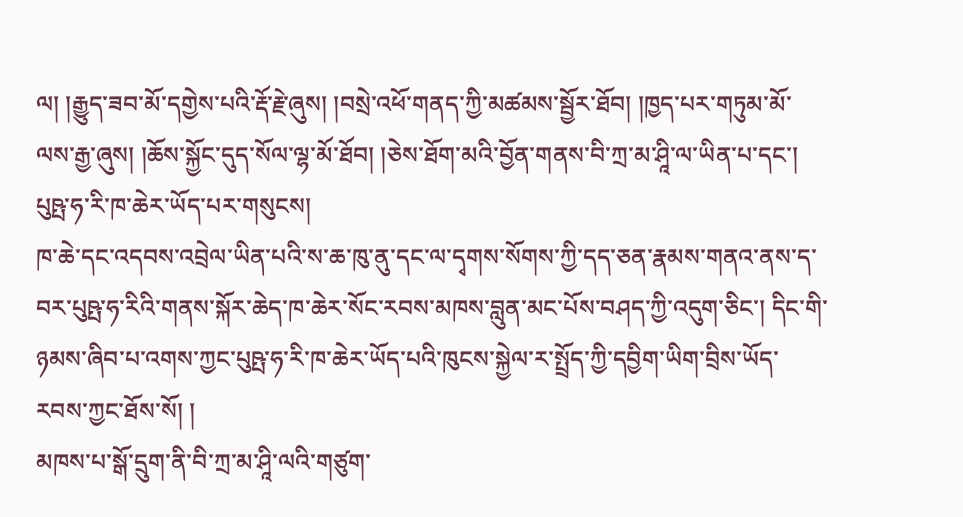ལ། །རྒྱུད་ཟབ་མོ་དགྱེས་པའི་རྡོ་རྗེ་ཞུས། །བསྲེ་འཕོ་གནད་ཀྱི་མཚམས་སྦྱོར་ཐོབ། །ཁྱད་པར་གཏུམ་མོ་ལས་རྒྱ་ཞུས། །ཆོས་སྐྱོང་དུད་སོལ་ལྷ་མོ་ཐོབ། །ཅེས་ཐོག་མའི་བྱོན་གནས་བི་ཀྲ་མ་ཤཱི་ལ་ཡིན་པ་དང་། པུཥྤ་ཧ་རི་ཁ་ཆེར་ཡོད་པར་གསུངས།
ཁ་ཆེ་དང་འདབས་འབྲེལ་ཡིན་པའི་ས་ཆ་ཁུ་ནུ་དང་ལ་དྭགས་སོགས་ཀྱི་དད་ཅན་རྣམས་གནའ་ནས་ད་བར་པུཥྤ་ཧ་རིའི་གནས་སྐོར་ཆེད་ཁ་ཆེར་སོང་རབས་མཁས་བླུན་མང་པོས་བཤད་ཀྱི་འདུག་ཅིང་། དིང་གི་ཉམས་ཞིབ་པ་འགས་ཀྱང་པུཥྤ་ཧ་རི་ཁ་ཆེར་ཡོད་པའི་ཁུངས་སྐྱེལ་ར་སྤྲོད་ཀྱི་དབྱིག་ཡིག་བྲིས་ཡོད་རབས་ཀྱང་ཐོས་སོ། །
མཁས་པ་སྒོ་དྲུག་ནི་བི་ཀྲ་མ་ཤཱི་ལའི་གཙུག་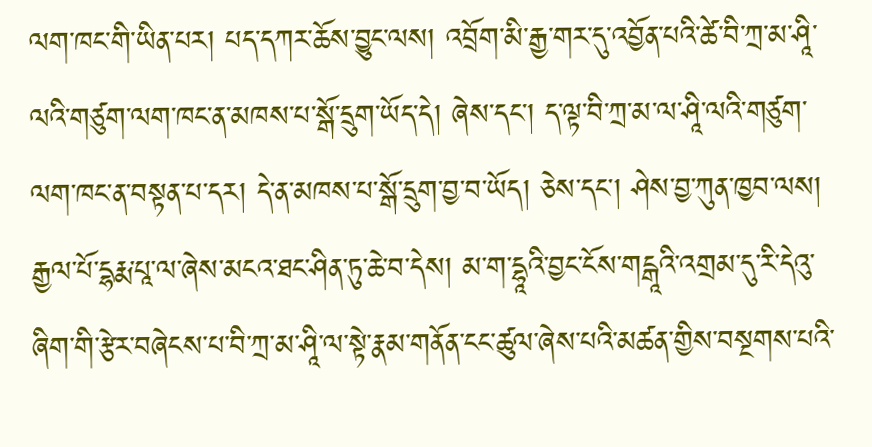ལག་ཁང་གི་ཡིན་པར། པད་དཀར་ཆོས་བྱུང་ལས། འབྲོག་མི་རྒྱ་གར་དུ་འབྱོན་པའི་ཚེ་བི་ཀྲ་མ་ཤཱི་ལའི་གཙུག་ལག་ཁང་ན་མཁས་པ་སྒོ་དྲུག་ཡོད་དེ། ཞེས་དང་། ད་ལྟ་བི་ཀྲ་མ་ལ་ཤཱི་ལའི་གཙུག་ལག་ཁང་ན་བསྟན་པ་དར། དེ་ན་མཁས་པ་སྒོ་དྲུག་བྱ་བ་ཡོད། ཅེས་དང་། ཤེས་བྱ་ཀུན་ཁྱབ་ལས། རྒྱལ་པོ་དྷརྨ་པཱ་ལ་ཞེས་མངའ་ཐང་ཤིན་ཏུ་ཆེ་བ་དེས། མ་ག་དྷཱའི་བྱང་ངོས་གངྒཱའི་འགྲམ་དུ་རི་དེའུ་ཞིག་གི་རྩེར་བཞེངས་པ་བི་ཀྲ་མ་ཤཱི་ལ་སྟེ་རྣམ་གནོན་ངང་ཚུལ་ཞེས་པའི་མཚན་གྱིས་བསྔགས་པའི་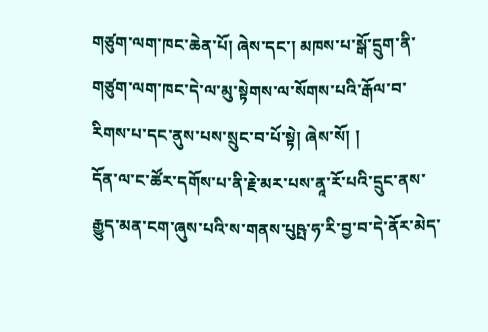གཙུག་ལག་ཁང་ཆེན་པོ། ཞེས་དང་། མཁས་པ་སྒོ་དྲུག་ནི་གཙུག་ལག་ཁང་དེ་ལ་མུ་སྟེགས་ལ་སོགས་པའི་རྒོལ་བ་རིགས་པ་དང་ནུས་པས་སྲུང་བ་པོ་སྟེ། ཞེས་སོ། །
དོན་ལ་ང་ཚོར་དགོས་པ་ནི་རྗེ་མར་པས་ནཱ་རོ་པའི་དྲུང་ནས་རྒྱུད་མན་ངག་ཞུས་པའི་ས་གནས་པུཥྤ་ཧ་རི་བྱ་བ་དེ་ནོར་མེད་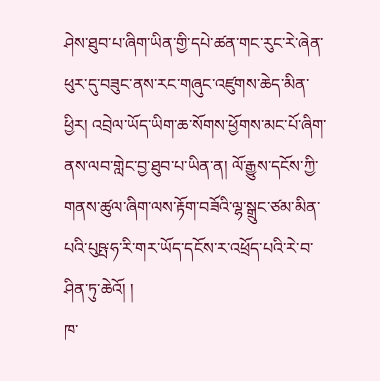ཤེས་ཐུབ་པ་ཞིག་ཡིན་གྱི་དཔེ་ཚན་གང་རུང་རེ་ཞེན་ཕུར་དུ་བཟུང་ནས་རང་གཞུང་འཛུགས་ཆེད་མིན་ཕྱིར། འབྲེལ་ཡོད་ཡིག་ཆ་སོགས་ཕྱོགས་མང་པོ་ཞིག་ནས་ལབ་གླེང་བྱ་ཐུབ་པ་ཡིན་ན། ལོ་རྒྱུས་དངོས་ཀྱི་གནས་ཚུལ་ཞིག་ལས་རྟོག་བཟོའི་ལྷ་སྒྲུང་ཙམ་མིན་པའི་པུཥྤ་ཧ་རི་གར་ཡོད་དངོས་ར་འཕྲོད་པའི་རེ་བ་ཤིན་ཏུ་ཆེའོ། །
ཁ་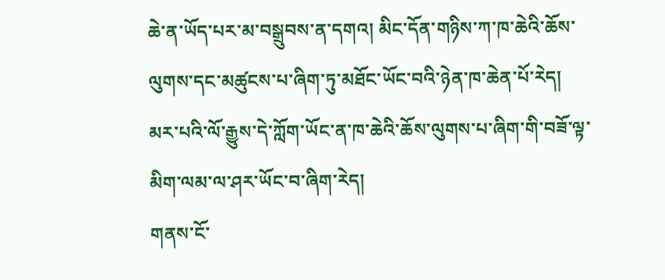ཆེ་ན་ཡོད་པར་མ་བསྒྲུབས་ན་དགའ། མིང་དོན་གཉིས་ཀ་ཁ་ཆེའི་ཆོས་ལུགས་དང་མཚུངས་པ་ཞིག་ཏུ་མཐོང་ཡོང་བའི་ཉེན་ཁ་ཆེན་པོ་རེད། མར་པའི་ལོ་རྒྱུས་དེ་ཀློག་ཡོང་ན་ཁ་ཆེའི་ཆོས་ལུགས་པ་ཞིག་གི་བཟོ་ལྟ་མིག་ལམ་ལ་ཤར་ཡོང་བ་ཞིག་རེད།
གནས་ངོ་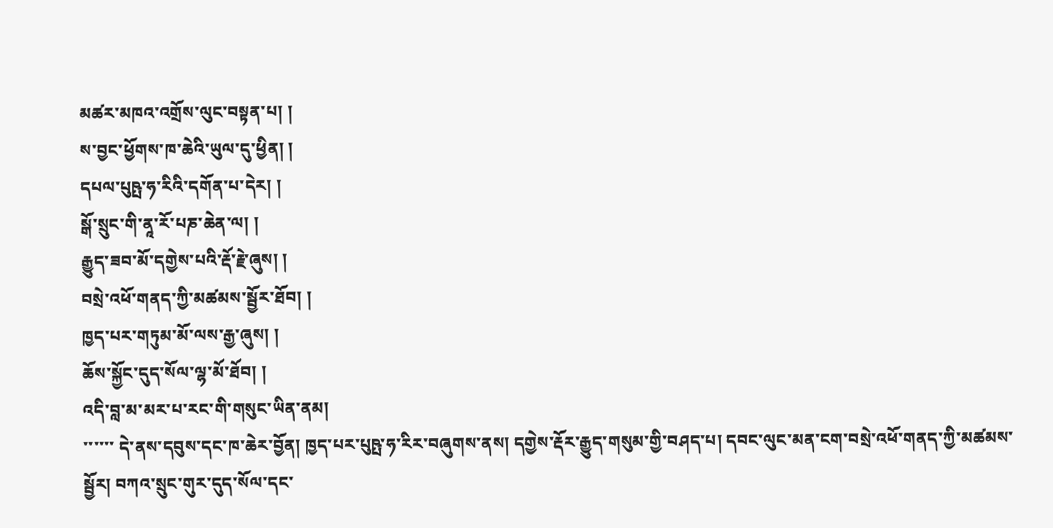མཚར་མཁའ་འགྲོས་ལུང་བསྟན་པ། །
ས་བྱང་ཕྱོགས་ཁ་ཆེའི་ཡུལ་དུ་ཕྱིན། །
དཔལ་པུཥྤ་ཧ་རིའི་དགོན་པ་དེར། །
སྒོ་སྲུང་གི་ནཱ་རོ་པཎ་ཆེན་ལ། །
རྒྱུད་ཟབ་མོ་དགྱེས་པའི་རྡོ་རྗེ་ཞུས། །
བསྲེ་འཕོ་གནད་ཀྱི་མཚམས་སྦྱོར་ཐོབ། །
ཁྱད་པར་གཏུམ་མོ་ལས་རྒྱ་ཞུས། །
ཆོས་སྐྱོང་དུད་སོལ་ལྷ་མོ་ཐོབ། །
འདི་བླ་མ་མར་པ་རང་གི་གསུང་ཡིན་ནམ།
་་་་་་ དེ་ནས་དབུས་དང་ཁ་ཆེར་བྱོན། ཁྱད་པར་པུཥྤ་ཧ་རིར་བཞུགས་ནས། དགྱེས་རྡོར་རྒྱུད་གསུམ་གྱི་བཤད་པ། དབང་ལུང་མན་ངག་བསྲེ་འཕོ་གནད་ཀྱི་མཚམས་སྦྱོར། བཀའ་སྲུང་གུར་དུད་སོལ་དང་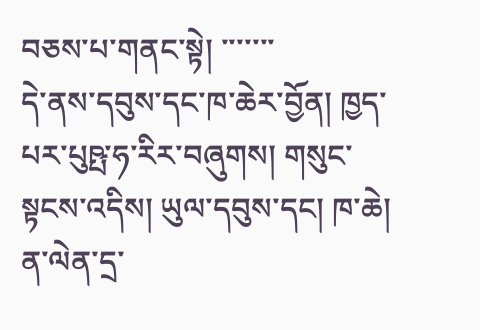བཅས་པ་གནང་སྟེ། ་་་་་་་
དེ་ནས་དབུས་དང་ཁ་ཆེར་བྱོན། ཁྱད་པར་པུཥྤ་ཧ་རིར་བཞུགས། གསུང་སྟངས་འདིས། ཡུལ་དབུས་དང། ཁ་ཆེ། ན་ལེན་དྲ་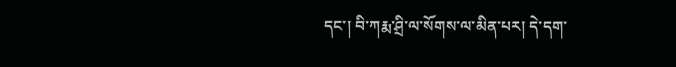དང་། བི་ཀརྨ་ཤྲི་ལ་སོགས་ལ་མིན་པར། དེ་དག་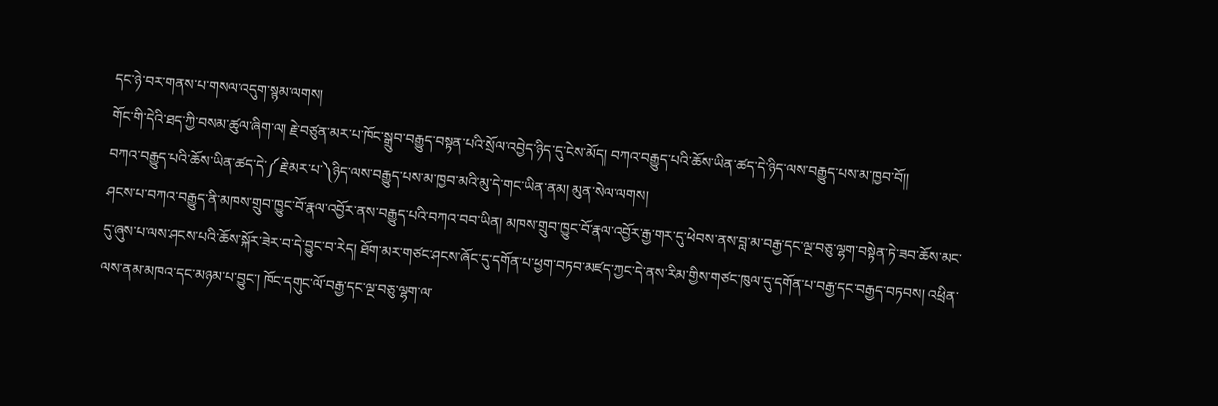དང་ཉེ་བར་གནས་པ་གསལ་འདུག་སྙམ་ལགས།
གོང་གི་དེའི་ཐད་ཀྱི་བསམ་ཚུལ་ཞིག་ལ། རྗེ་བཙུན་མར་པ་ཁོང་སྒྲུབ་བརྒྱུད་བསྟན་པའི་སྲོལ་འབྱེད་ཉིད་དུ་ངེས་མོད། བཀའ་བརྒྱུད་པའི་ཆོས་ཡིན་ཚད་དེ་ཉིད་ལས་བརྒྱུད་པས་མ་ཁྱབ་བོ།།
བཀའ་བརྒྱུད་པའི་ཆོས་ཡིན་ཚད་དེ་༼རྗེ་མར་པ་༽ཉིད་ལས་བརྒྱུད་པས་མ་ཁྱབ་མའི་མུ་དེ་གང་ཡིན་ནམ། མུན་སེལ་ལགས།
ཤངས་པ་བཀའ་བརྒྱུད་ནི་མཁས་གྲུབ་ཁྱུང་བོ་རྣལ་འབྱོར་ནས་བརྒྱུད་པའི་བཀའ་བབ་ཡིན། མཁས་གྲུབ་ཁྱུང་བོ་རྣལ་འབྱོར་རྒྱ་གར་དུ་ཕེབས་ནས་བླ་མ་བརྒྱ་དང་ལྔ་བཅུ་ལྷག་བསྟེན་ཏེ་ཟབ་ཆོས་མང་དུ་ཞུས་པ་ལས་ཤངས་པའི་ཆོས་སྐོར་ཟེར་བ་དེ་བྱུང་བ་རེད། ཐོག་མར་གཙང་ཤངས་ཞོང་དུ་དགོན་པ་ཕྱག་བཏབ་མཛད་ཀྱང་དེ་ནས་རིམ་གྱིས་གཙང་ཁུལ་དུ་དགོན་པ་བརྒྱ་དང་བརྒྱད་བཏབས། འཕྲིན་ལས་ནམ་མཁའ་དང་མཉམ་པ་བྱུང་། ཁོང་དགུང་ལོ་བརྒྱ་དང་ལྔ་བཅུ་ལྷག་ལ་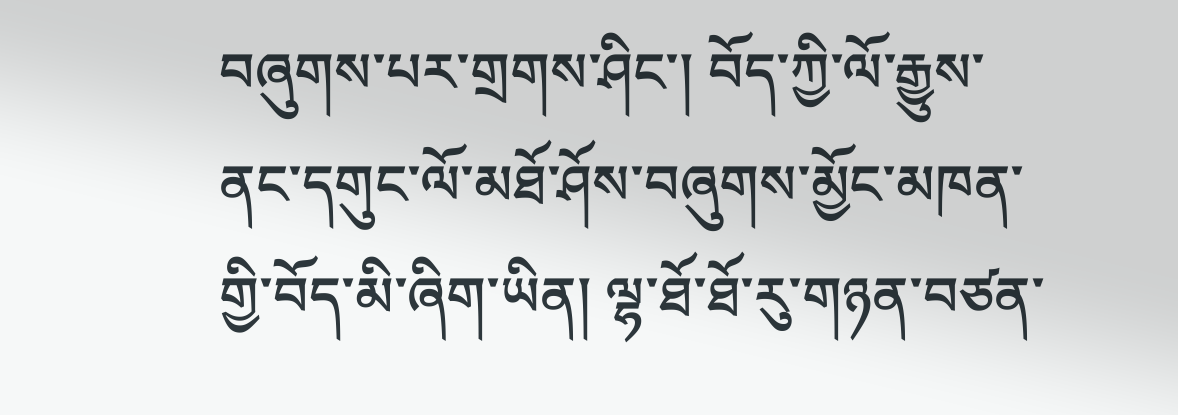བཞུགས་པར་གྲགས་ཤིང་། བོད་ཀྱི་ལོ་རྒྱུས་ནང་དགུང་ལོ་མཐོ་ཤོས་བཞུགས་མྱོང་མཁན་གྱི་བོད་མི་ཞིག་ཡིན། ལྷ་ཐོ་ཐོ་རུ་གཉན་བཙན་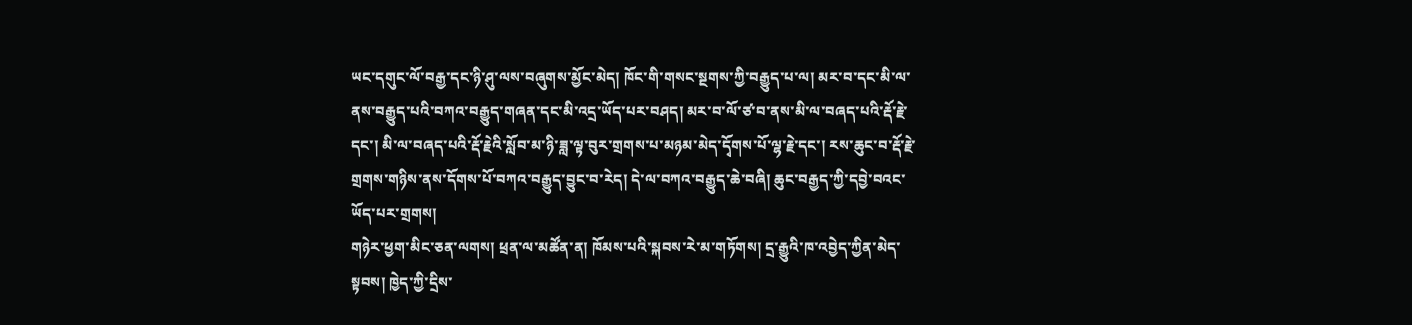ཡང་དགུང་ལོ་བརྒྱ་དང་ཉི་ཤུ་ལས་བཞུགས་མྱོང་མེད། ཁོང་གི་གསང་སྔགས་ཀྱི་བརྒྱུད་པ་ལ། མར་བ་དང་མི་ལ་ནས་བརྒྱུད་པའི་བཀའ་བརྒྱུད་གཞན་དང་མི་འདྲ་ཡོད་པར་བཤད། མར་བ་ལོ་ཙ་བ་ནས་མི་ལ་བཞད་པའི་རྡོ་རྗེ་དང་། མི་ལ་བཞད་པའི་རྡོ་རྗེའི་སློབ་མ་ཉི་ཟླ་ལྟ་བུར་གྲགས་པ་མཉམ་མེད་དྭོགས་པོ་ལྷ་རྗེ་དང་། རས་ཆུང་བ་རྡོ་རྗེ་གྲགས་གཉིས་ནས་དོགས་པོ་བཀའ་བརྒྱུད་བྱུང་བ་རེད། དེ་ལ་བཀའ་བརྒྱུད་ཆེ་བཞི། ཆུང་བརྒྱད་ཀྱི་དབྱེ་བའང་ཡོད་པར་གྲགས།
གཉེར་ཕྱག་མིང་ཅན་ལགས། ཕྲན་ལ་མཚོན་ན། ཁོམས་པའི་སྐབས་རེ་མ་གཏོགས། དྲ་རྒྱུའི་ཁ་འབྱེད་ཀྱིན་མེད་སྟབས། ཁྱེད་ཀྱི་དྲིས་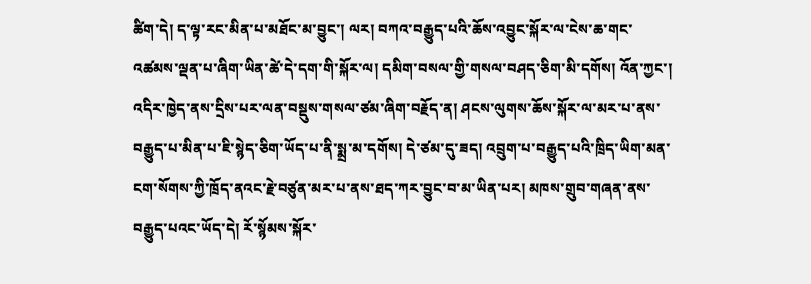ཚིག་དེ། ད་ལྟ་རང་མིན་པ་མཐོང་མ་བྱུང་། ལར། བཀའ་བརྒྱུད་པའི་ཆོས་འབྱུང་སྐོར་ལ་ངེས་ཆ་གང་འཚམས་ལྡན་པ་ཞིག་ཡིན་ཚེ་དེ་དག་གི་སྐོར་ལ། དམིག་བསལ་གྱི་གསལ་བཤད་ཅིག་མི་དགོས། འོན་ཀྱང་། འདིར་ཁྱེད་ནས་དྲིས་པར་ལན་བསྡུས་གསལ་ཙམ་ཞིག་བརྗོད་ན། ཤངས་ལུགས་ཆོས་སྐོར་ལ་མར་པ་ནས་བརྒྱུད་པ་མིན་པ་ཇི་སྙེད་ཅིག་ཡོད་པ་ནི་སྨྲ་མ་དགོས། དེ་ཙམ་དུ་ཟད། འབྲུག་པ་བརྒྱུད་པའི་ཁྲིད་ཡིག་མན་ངག་སོགས་ཀྱི་ཁྲོད་ནའང་རྗེ་བཙུན་མར་པ་ནས་ཐད་ཀར་བྱུང་བ་མ་ཡིན་པར། མཁས་གྲུབ་གཞན་ནས་བརྒྱུད་པའང་ཡོད་དེ། རོ་སྙོམས་སྐོར་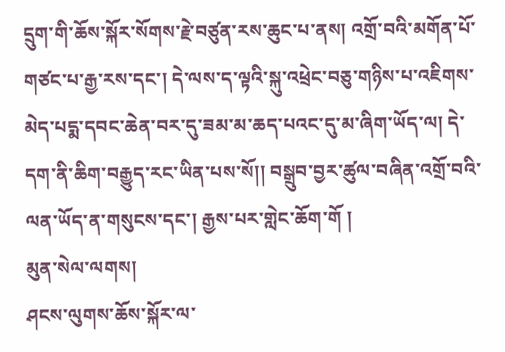དྲུག་གི་ཆོས་སྐོར་སོགས་རྗེ་བཙུན་རས་ཆུང་པ་ནས། འགྲོ་བའི་མགོན་པོ་གཙང་པ་རྒྱ་རས་དང་། དེ་ལས་ད་ལྟའི་སྐུ་འཕྲེང་བཅུ་གཉིས་པ་འཇིགས་མེད་པདྨ་དབང་ཆེན་བར་དུ་ཟམ་མ་ཆད་པའང་དུ་མ་ཞིག་ཡོད་ལ། དེ་དག་ནི་ཆིག་བརྒྱུད་རང་ཡིན་པས་སོ།། བསྒྲུབ་བྱར་ཚུལ་བཞིན་འགྲོ་བའི་ལན་ཡོད་ན་གསུངས་དང་། རྒྱས་པར་གླེང་ཆོག་གོ །
མུན་སེལ་ལགས།
ཤངས་ལུགས་ཆོས་སྐོར་ལ་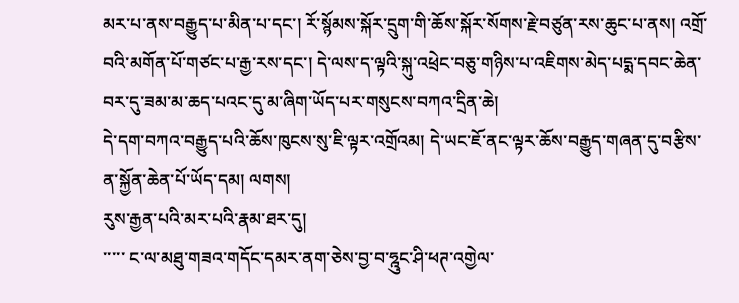མར་པ་ནས་བརྒྱུད་པ་མིན་པ་དང་། རོ་སྙོམས་སྐོར་དྲུག་གི་ཆོས་སྐོར་སོགས་རྗེ་བཙུན་རས་ཆུང་པ་ནས། འགྲོ་བའི་མགོན་པོ་གཙང་པ་རྒྱ་རས་དང་། དེ་ལས་ད་ལྟའི་སྐུ་འཕྲེང་བཅུ་གཉིས་པ་འཇིགས་མེད་པདྨ་དབང་ཆེན་བར་དུ་ཟམ་མ་ཆད་པའང་དུ་མ་ཞིག་ཡོད་པར་གསུངས་བཀའ་དྲིན་ཆེ།
དེ་དག་བཀའ་བརྒྱུད་པའི་ཆོས་ཁུངས་སུ་ཇི་ལྟར་འགྲོའམ། དེ་ཡང་ཇོ་ནང་ལྟར་ཆོས་བརྒྱུད་གཞན་དུ་བརྩིས་ན་སྐྱོན་ཆེན་པོ་ཡོད་དམ། ལགས།
རུས་རྒྱན་པའི་མར་པའི་རྣམ་ཐར་དུ།
་་་་་ ང་ལ་མཐུ་གཟའ་གདོང་དམར་ནག་ཅེས་བྱ་བ་ཧྰུང་ཤི་ཕཊ་འགྱེལ་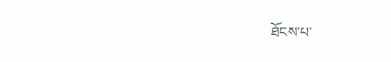ཐོངས་པ་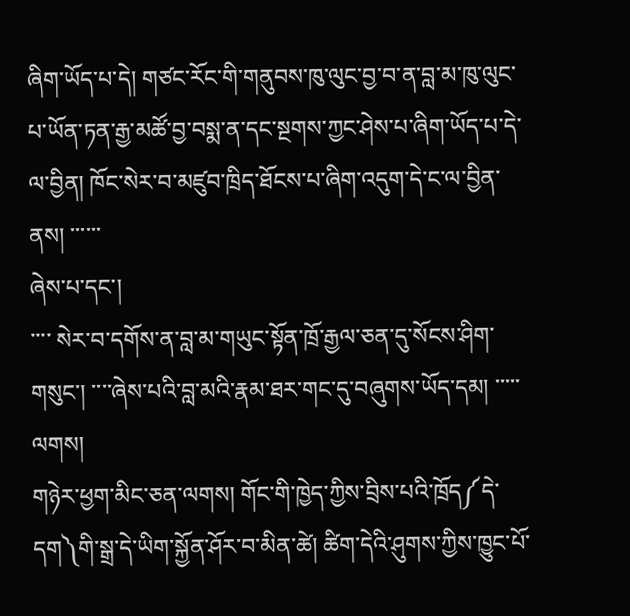ཞིག་ཡོད་པ་དེ། གཙང་རོང་གི་གནུབས་ཁུ་ལུང་བྱ་བ་ན་བླ་མ་ཁུ་ལུང་པ་ཡོན་ཏན་རྒྱ་མཚོ་བྱ་བསྨ་ན་དང་སྔགས་ཀྱང་ཤེས་པ་ཞིག་ཡོད་པ་དེ་ལ་བྱིན། ཁོང་སེར་བ་མཛུབ་ཁྲིད་ཐོངས་པ་ཞིག་འདུག་དེ་ང་ལ་བྱིན་ནས། ་་་་་་
ཞེས་པ་དང་།
་་་་ སེར་བ་དགོས་ན་བླ་མ་གཡུང་སྟོན་ཁྲོ་རྒྱལ་ཅན་དུ་སོངས་ཤིག་གསུང་། ་་་་ཞེས་པའི་བླ་མའི་རྣམ་ཐར་གང་དུ་བཞུགས་ཡོད་དམ། ་་་་་ ལགས།
གཉེར་ཕྱག་མིང་ཅན་ལགས། གོང་གི་ཁྱེད་ཀྱིས་བྲིས་པའི་ཁྲོད༼དེ་དག༽གི་སྒྲ་དེ་ཡིག་སྐྱོན་ཤོར་བ་མིན་ཚེ། ཚིག་དེའི་ཤུགས་ཀྱིས་ཁྱུང་པོ་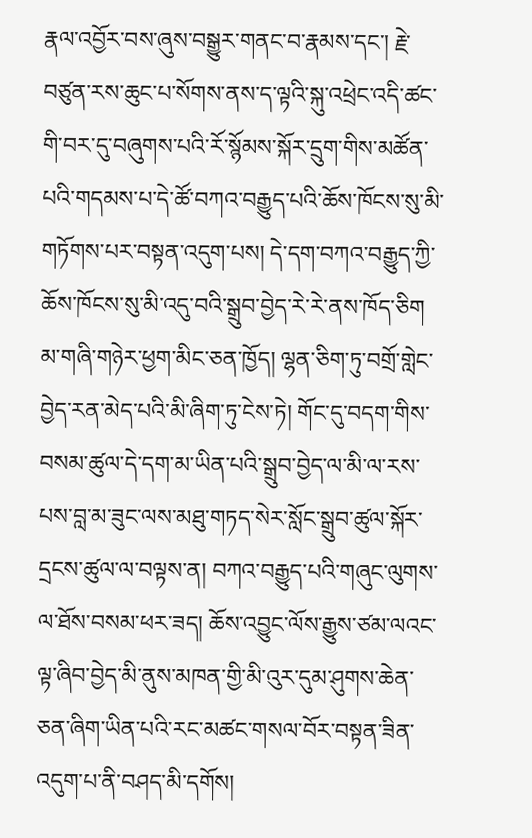རྣལ་འབྱོར་བས་ཞུས་བསྒྱུར་གནང་བ་རྣམས་དང་། རྗེ་བཙུན་རས་ཆུང་པ་སོགས་ནས་ད་ལྟའི་སྐུ་འཕྲེང་འདི་ཚང་གི་བར་དུ་བཞུགས་པའི་རོ་སྙོམས་སྐོར་དྲུག་གིས་མཚོན་པའི་གདམས་པ་དེ་ཚོ་བཀའ་བརྒྱུད་པའི་ཆོས་ཁོངས་སུ་མི་གཏོགས་པར་བསྟན་འདུག་པས། དེ་དག་བཀའ་བརྒྱུད་ཀྱི་ཆོས་ཁོངས་སུ་མི་འདུ་བའི་སྒྲུབ་བྱེད་རེ་རེ་ནས་ཁོད་ཅིག མ་གཞི་གཉེར་ཕྱག་མིང་ཅན་ཁྱོད། ལྷན་ཅིག་ཏུ་བགྲོ་གླེང་བྱེད་རན་མེད་པའི་མི་ཞིག་ཏུ་ངེས་ཏེ། གོང་དུ་བདག་གིས་བསམ་ཚུལ་དེ་དག་མ་ཡིན་པའི་སྒྲུབ་བྱེད་ལ་མི་ལ་རས་པས་བླ་མ་ཟུང་ལས་མཐུ་གཏད་སེར་སློང་སྒྲུབ་ཚུལ་སྐོར་དྲངས་ཚུལ་ལ་བལྟས་ན། བཀའ་བརྒྱུད་པའི་གཞུང་ལུགས་ལ་ཐོས་བསམ་ཕར་ཟད། ཆོས་འབྱུང་ལོས་རྒྱུས་ཙམ་ལའང་ལྟ་ཞིབ་བྱེད་མི་ནུས་མཁན་གྱི་མི་འུར་དུམ་ཤུགས་ཆེན་ཅན་ཞིག་ཡིན་པའི་རང་མཚང་གསལ་བོར་བསྟན་ཟིན་འདུག་པ་ནི་བཤད་མི་དགོས།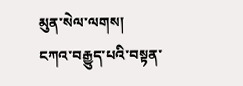མུན་སེལ་ལགས།
ངཀའ་བརྒྱུད་པའི་བསྟན་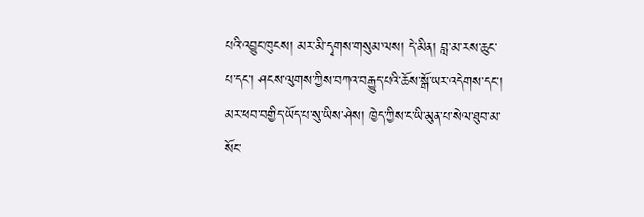པའི་འབྱུང་ཁུངས། མར་མི་དྭགས་གསུམ་ལས། དེ་མིན། བླ་མ་རས་ཆུང་པ་དང་། ཤངས་ལུགས་ཀྱིས་བཀའ་བརྒྱུད་པའི་ཆོས་སྒོ་ཡར་འདེགས་དང་། མར་ཕབ་བགྱིད་ཡོད་པ་སུ་ཡིས་ཤེས། ཁྱེད་ཀྱིས་ང་ཡི་མུན་པ་སེལ་ཐུབ་མ་སོང་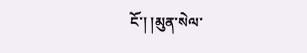ངོ་། །མུན་སེལ་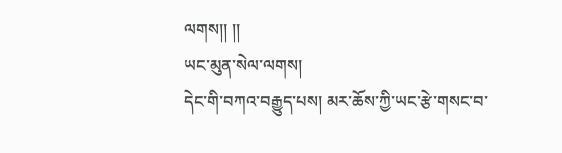ལགས།། །།
ཡང་མུན་སེལ་ལགས།
དེང་གི་བཀའ་བརྒྱུད་པས། མར་ཆོས་ཀྱི་ཡང་རྩེ་གསང་བ་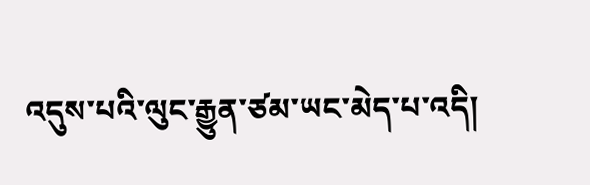འདུས་པའི་ལུང་རྒྱུན་ཙམ་ཡང་མེད་པ་འདི།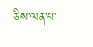ཅིས་ལན་པ་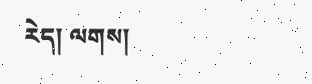རེད། ལགས།